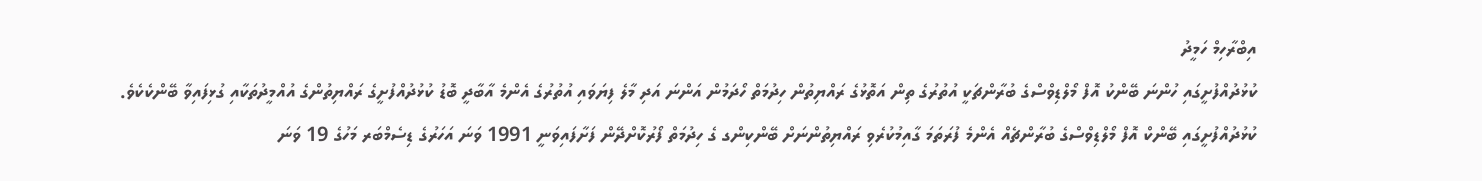އިބްރާހިމް ހަމީދު
ކުޅުދުއްފުށީގައި ހުންނަ ބޭންކު އޮފް މޯލްޑިވްސްގެ ބުރާންޗަކީ އުތުރުގެ ތިން އަތޮޅުގެ ރައްޔިތުން ހިދުމަތް ހޯދަމުން އަންނަ އަދި މާލެ ފިޔަވައި އުތުރުގެ އެންމެ އާބާދީ ބޮޑު ކުޅުދުއްފުށީގެ ރައްޔިތުންގެ އުއްމީދުތަކާއި ގުޅިފައިވާ ބޭންކެކެވެ.
ކުޅުދުއްފުށީގައި ބޭންކް އޮފް މޯލްޑިވްސްގެ ބުރާންޗެއް އެންމެ ފުރަތަމަ ގާއިމުކުރެވި ރައްޔިތުންނަށް ބޭންކިންގ ގެ ހިދުމަތް ފޯރުކޮށްދޭން ފަށާފައިވަނީ 1991 ވަނަ އަހަރުގެ ޑިސެމްބަރ މަހުގެ 19 ވަނަ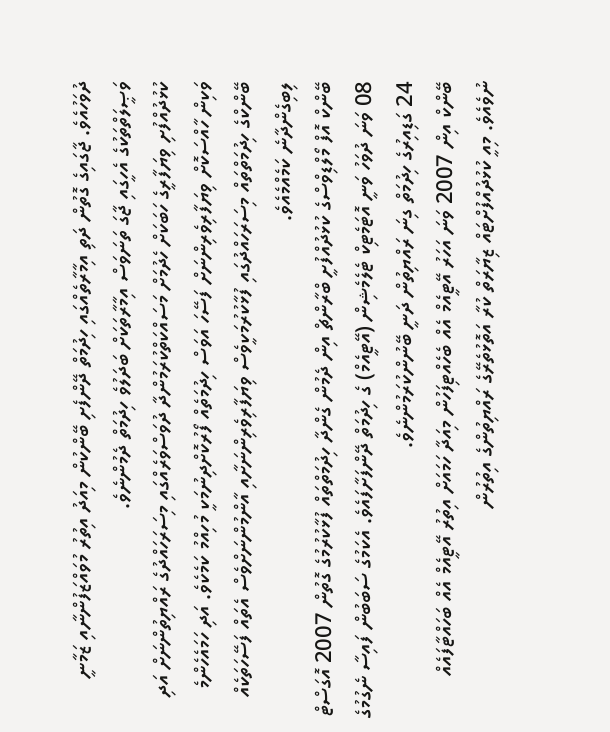ދުވަހުއެވެ. ޖާގައިގެ ގޮތުން ދަތި އިމާރާތެއްގައި ހިދުމަތް ދޭންފެށި ބޭންކުން މިއަދު އިތުރު މުވައްޒަފުންނާއި ޒަމާނީ ވަޞީލަތްތަކުގެ އެހީގައި ޖާގަ ތަނަވަސް އިމާރާތަކަށް ބަދަލުވެ ހިދުމަތް ދެމުންނެވެ.
ކުޅުދުއްފުށި ވިޔަފާރީގެ ހަބަކަށް ހެދުމަށް މަސައްކަތްކުރަމުންދާ ދުވަސްވަރެއްގައި މިސަރަހައްދުގެ ރައްޔިތުންނަށް އަދި ވަކިން ހާއްސަކޮށް ވިޔަފާރިވެރިންނަށް ފަސޭހަ އަވަސް ހިދުމަތެއް ފޯރުކޮށްދިނުމަކީ މުހިއްމު ކަމެކެވެ. އަދި ހަމައެހެންމެ ބޭންކްގެ ހިދުމަތްތައް މިސަރަހައްދުގައި ފުޅާކުރުމަކީވެސް ވިޔަފާރިވެރިންނަށާއި އާންމުންނަށްވެސް އެތައް ފަސޭހަތަކެއް ލިބިގެންދާނެ ކަމެއްމެއެވެ.
ބޭންކް އޮފް މޯލްޑިވްސްގެ ކުޅުދުއްފުށީ ބްރާންޗް އިން ދެމުން ގެންދާ ހިދުމަތްތައް ފުޅާކުރުމުގެ ގޮތުން 2007 އޮގަސްޓް 08 ވަނަ ދުވަހު ވަނީ އޮޓަމެޓިކް ޓެލެމެޝިން (އޭޓީއެމް) ގެ ހިދުމަތް ދޭންފަށާފައެވެ. އެކަމުގެ ސަބަބުން ފައިސާ ނެގުމުގެ 24 ގަޑިއިރުގެ ހިދުމަތް ގިނަ ރައްޔިތުން ދަނީ ބޭނުންކުރަމުންނެވެ.
ބޭންކް އިން 2007 ވަނަ އަހަރު އޭޓީއެމް އެއް ބެހެއްޓިފަހުން މިއަދާ ހަމައަށް އިތުރު އޭޓީއެމް އެއް ބަހައްޓާފައެއް ނުވެއެވެ. މިއީ ކުޅުދުއްފުށްޓައް ޒިޔާރަތް ކުރާ އަތޮޅުތެރޭގެ ރައްޔިތުންގެ އިތުރުން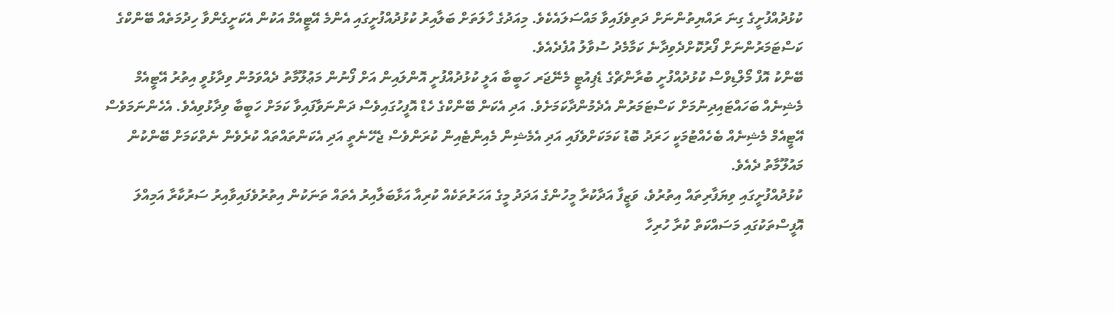ކުޅުދުއްފުށީގެ ގިނަ ރައްޔިތުންނަށް ދަތިވެފައިވާ މައްސަލައެކެވެ. މިއަދުގެ ހާލަތަށް ބަލާއިރު ކުޅުދުއްފުށީގައި އެންމެ އޭޓީއެމް އަކުން އެކަށީގެންވާ ހިދުމަތެއް ބޭންކްގެ ކަސްޓަމަރުންނަށް ފޯރުކޮށްދެވިދާނެ ކަމާމެދު ސުވާލު އުފެދެއެވެ.
ބޭންކު އޮފް މޯލްޑިވްސް ކުޅުދުއްފުށީ ބުރާންޗްގެ ޑެޕިއުޓީ މެނޭޖަރ ހަބީބާ އަލީ ކުޅުދުއްފުށީ އޮންލައިން އަށް ފޯނުން މަޢުލޫމާތު ދެއްވަމުން ވިދާޅުވީ އިތުރު އޭޓީއެމް މެޝިނެއް ބަހައްޓައިދިނުމަށް ކަސްޓަމަރުން އެދެމުންދާކަމަށެވެ. އަދި އެކަން ބޭންކްގެ ހެޑް އޮފީހުގައިވެސް ދަންނަވާފައިވާ ކަމަށް ހަބީބާ ވިދާޅުވިއެވެ. އެހެންނަމަވެސް އޭޓީއެމް މެޝިނެއް ބެހެއްޓުމަކީ ހަރަދު ބޮޑު ކަމަކަށްވެފައި އަދި އެމެޝިން މެއިންޓެއިން ކުރަންވެސް ޖެހޭނެތީ އަދި އެކަންތައްތައް ކުރެވެން ނެތްކަމަށް ބޭންކުން މައުލޫމާތު ދެއެވެ.
ކުޅުދުއްފުށީގައި ވިޔަފާރިތައް އިތުރުވެ، ވަޒީފާ އަދާކުރާ މީހުންގެ އަދަދު މީގެ އަހަރުތަކެއް ކުރިއާ އަޅާބަލާއިރު އެތައް ތަނަކުން އިތުރުވެފައިވާއިރު ސަރުކާރާ އަމިއްލަ އޮފީސްތަކުގައި މަސައްކަތް ކުރާ ހުރިހާ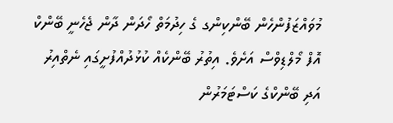މުވައްޒަފުންހެން ބޭންކިންގ ގެ ހިދުމަތް ހޯދަން ދާން ޖެހެނީ ބޭންކް އޮފް މޯލްޑިވްސް އަށެވެ. އިތުރު ބޭންކެއް ކުޅުދުއްފުށީގައި ނެތްއިރު އަދި ބޭންކްގެ ކަސްޓަމަރުން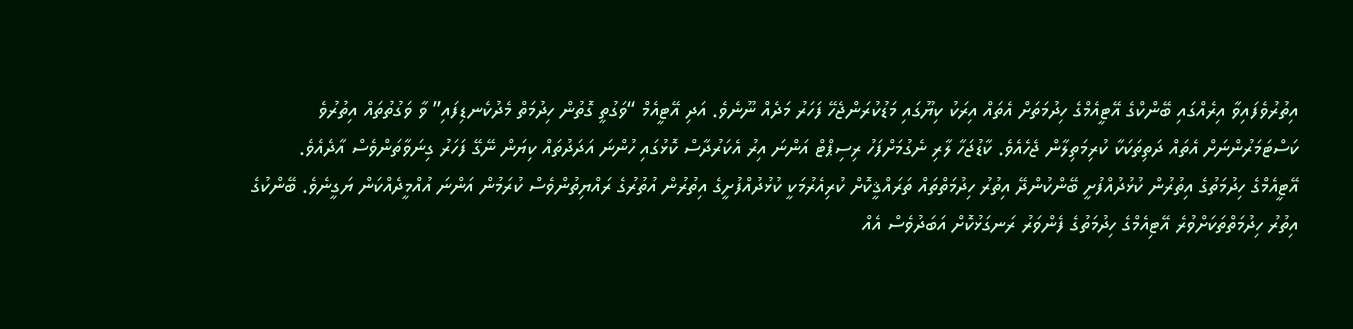އިތުރުވެފައިވާ އިރެއްގައި ބޭންކްގެ އޭޓީއެމްގެ ހިދުމަތަށް އެތައް އިރަކު ކިޔޫގައި މަޑުކުރަންޖެހޭ ފަހަރު މަދެއް ނޫނެވެ. އަދި އޭޓީއެމް “ވަގުތީ ގޮތުން ހިދުމަތް މެދުކެނޑިފައި” ވާ ވަގުތުތައް އިތުރުވެ ކަސްޓަމަރުންނަށް އެތައް ދަތިތަކަކާ ކުރިމަތިލާން ޖެހެއެވެ. ކާޑުޖަހާ ލާރި ނެގުމަށްފަހު ރިސިޕްޓް އަންނަ އިރު އެކަރުދާސް ކޮޅުގައި ހުންނަ އަދަދުތައް ކިޔަން ނޭގޭ ފަހަރު ގިނަވާތަންވެސް އާދެއެވެ.
އޭޓީއެމްގެ ހިދުމަތުގެ އިތުރުން ކުޅުދުއްފުށީ ބޭންކުންދޭ އިތުރު ހިދުމަތްތައް ތަރައްޤީކޮށް ކުރިއެރުމަކީ ކުޅުދުއްފުށީގެ އިތުރުން އުތުރުގެ ރައްޔިތުންވެސް ކުރަމުން އަންނަ އުއްމީދެއްކަން ޔަގީނެވެ. ބޭންކުގެ އިތުރު ހިދުމަތްތަކަށްވުރެ އޭޓިއެމްގެ ހިދުމަތުގެ ފެންވަރު ރަނގަޅުކޮށް އަބަދުވެސް އެއް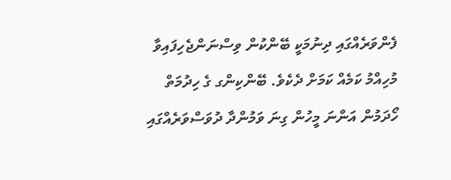ފެންވަރެއްގައި ދިނުމަކީ ބޭންކުން ވިސްނަންޖެހިފައިވާ މުހިއްމު ކަމެއް ކަމަށް ދެކެވެ. ބޭންކިންގ ގެ ހިދުމަތް ހޯދަމުން އަންނަ މީހުން ގިނަ ވަމުންދާ ދުވަސްވަރެއްގައި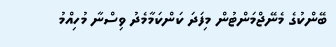ބޭންކުގެ މެނޭޖްމަންޓުން މިފަދަ ކަންކަމާމެދު ވިސްނާ މުހިއްމު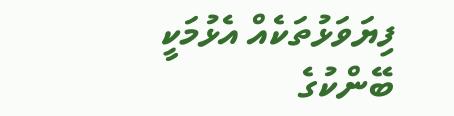ފިޔަވަޅުތަކެއް އެޅުމަކީ ބޭންކުގެ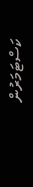ކަސްޓަމަރުން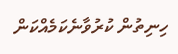ހިނިތުން ކުރުވާނެކަމެއްކަން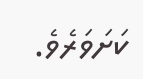ކަށަވަރެވެ.